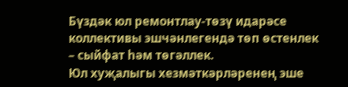Бүздәк юл ремонтлау-төзү идарәсе коллективы эшчәнлегендә төп өстенлек – сыйфат һәм төгәллек.
Юл хуҗалыгы хезмәткәрләренең эше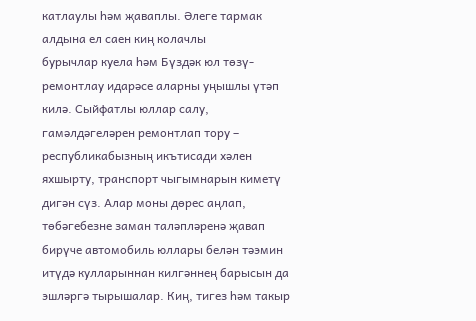катлаулы һәм җаваплы. Әлеге тармак алдына ел саен киң колачлы
бурычлар куела һәм Бүздәк юл төзү-ремонтлау идарәсе аларны уңышлы үтәп килә. Сыйфатлы юллар салу, гамәлдәгеләрен ремонтлап тору – республикабызның икътисади хәлен яхшырту, транспорт чыгымнарын киметү дигән сүз. Алар моны дөрес аңлап, төбәгебезне заман таләпләренә җавап бирүче автомобиль юллары белән тәэмин итүдә кулларыннан килгәннең барысын да эшләргә тырышалар. Киң, тигез һәм такыр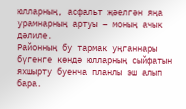юлларның, асфальт җәелгән яңа урамнарның артуы – моның ачык дәлиле.
Районның бу тармак уңганнары бүгенге көндә юлларның сыйфатын яхшырту буенча планлы эш алып бара.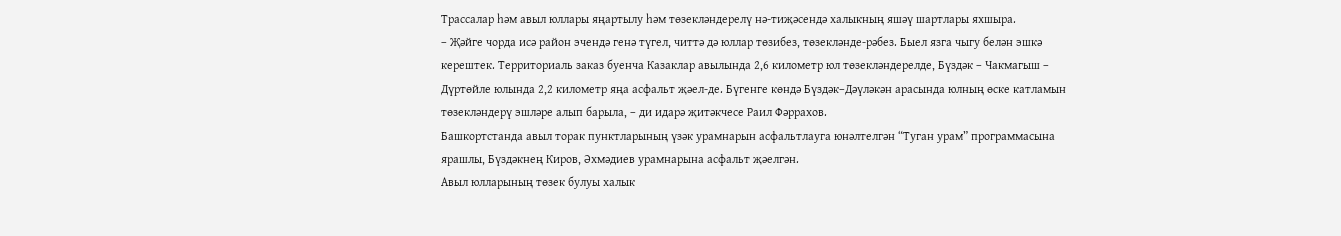Трассалар һәм авыл юллары яңартылу һәм төзекләндерелү нә-тиҗәсендә халыкның яшәү шартлары яхшыра.
– Җәйге чорда исә район эчендә генә түгел, читтә дә юллар төзибез, төзекләнде-рәбез. Быел язга чыгу белән эшкә керештек. Территориаль заказ буенча Казаклар авылында 2,6 километр юл төзекләндерелде, Бүздәк – Чакмагыш – Дүртөйле юлында 2,2 километр яңа асфальт җәел-де. Бүгенге көндә Бүздәк–Дәүләкән арасында юлның өске катламын төзекләндерү эшләре алып барыла, – ди идарә җитәкчесе Раил Фәррахов.
Башкортстанда авыл торак пунктларының үзәк урамнарын асфальтлауга юнәлтелгән “Туган урам” программасына ярашлы, Бүздәкнең Киров, Әхмәдиев урамнарына асфальт җәелгән.
Авыл юлларының төзек булуы халык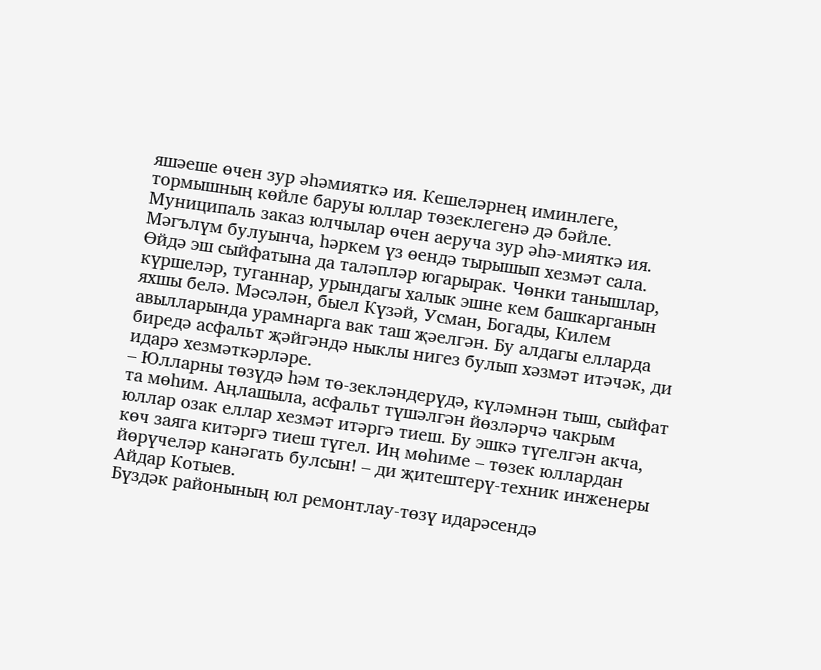яшәеше өчен зур әһәмияткә ия. Кешеләрнең иминлеге, тормышның көйле баруы юллар төзеклегенә дә бәйле. Муниципаль заказ юлчылар өчен аеруча зур әһә-мияткә ия. Мәгълүм булуынча, һәркем үз өендә тырышып хезмәт сала. Өйдә эш сыйфатына да таләпләр югарырак. Чөнки танышлар, күршеләр, туганнар, урындагы халык эшне кем башкарганын яхшы белә. Мәсәлән, быел Күзәй, Усман, Богады, Килем авылларында урамнарга вак таш җәелгән. Бу алдагы елларда биредә асфальт җәйгәндә ныклы нигез булып хәзмәт итәчәк, ди идарә хезмәткәрләре.
– Юлларны төзүдә һәм тө-зекләндерүдә, күләмнән тыш, сыйфат та мөһим. Аңлашыла, асфальт түшәлгән йөзләрчә чакрым юллар озак еллар хезмәт итәргә тиеш. Бу эшкә түгелгән акча, көч заяга китәргә тиеш түгел. Иң мөһиме – төзек юллардан йөрүчеләр канәгать булсын! – ди җитештерү-техник инженеры Айдар Котыев.
Бүздәк районының юл ремонтлау-төзү идарәсендә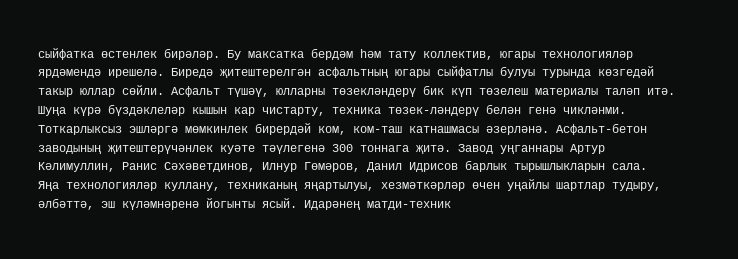сыйфатка өстенлек бирәләр. Бу максатка бердәм һәм тату коллектив, югары технологияләр ярдәмендә ирешелә. Биредә җитештерелгән асфальтның югары сыйфатлы булуы турында көзгедәй такыр юллар сөйли. Асфальт түшәү, юлларны төзекләндерү бик күп төзелеш материалы таләп итә. Шуңа күрә бүздәклеләр кышын кар чистарту, техника төзек-ләндерү белән генә чикләнми. Тоткарлыксыз эшләргә мөмкинлек бирердәй ком, ком-таш катнашмасы әзерләнә. Асфальт-бетон заводының җитештерүчәнлек куәте тәүлегенә 300 тоннага җитә. Завод уңганнары Артур Кәлимуллин, Ранис Сәхәветдинов, Илнур Гөмәров, Данил Идрисов барлык тырышлыкларын сала.
Яңа технологияләр куллану, техниканың яңартылуы, хезмәткәрләр өчен уңайлы шартлар тудыру, әлбәттә, эш күләмнәренә йогынты ясый. Идарәнең матди-техник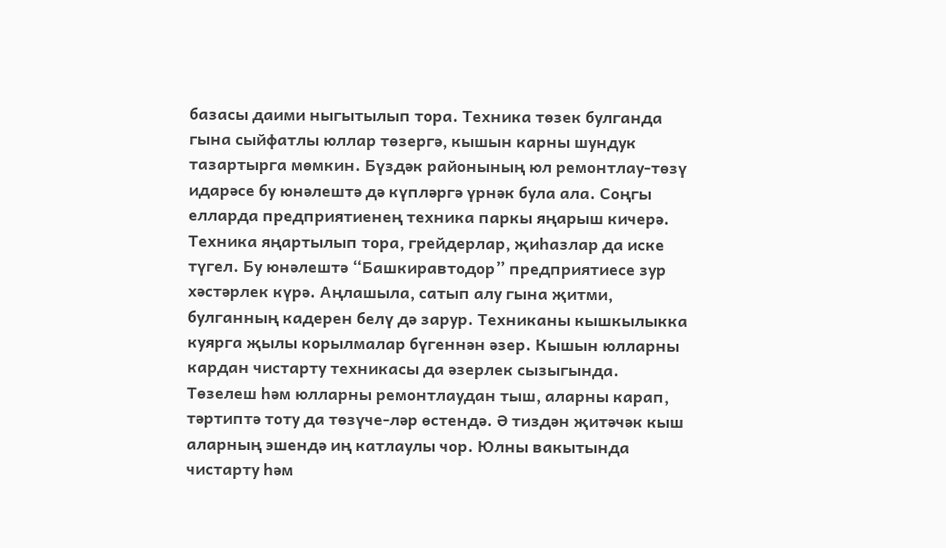базасы даими ныгытылып тора. Техника төзек булганда гына сыйфатлы юллар төзергә, кышын карны шундук тазартырга мөмкин. Бүздәк районының юл ремонтлау-төзү идарәсе бу юнәлештә дә күпләргә үрнәк була ала. Соңгы елларда предприятиенең техника паркы яңарыш кичерә. Техника яңартылып тора, грейдерлар, җиһазлар да иске түгел. Бу юнәлештә “Башкиравтодор” предприятиесе зур хәстәрлек күрә. Аңлашыла, сатып алу гына җитми, булганның кадерен белү дә зарур. Техниканы кышкылыкка куярга җылы корылмалар бүгеннән әзер. Кышын юлларны кардан чистарту техникасы да әзерлек сызыгында.
Төзелеш һәм юлларны ремонтлаудан тыш, аларны карап, тәртиптә тоту да төзүче-ләр өстендә. Ә тиздән җитәчәк кыш аларның эшендә иң катлаулы чор. Юлны вакытында чистарту һәм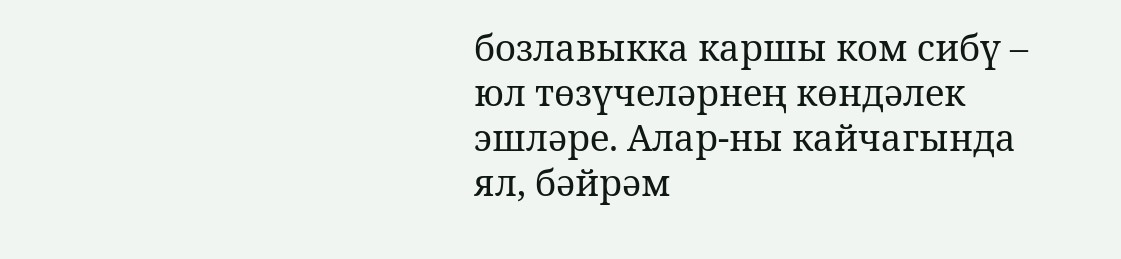бозлавыкка каршы ком сибү – юл төзүчеләрнең көндәлек эшләре. Алар-ны кайчагында ял, бәйрәм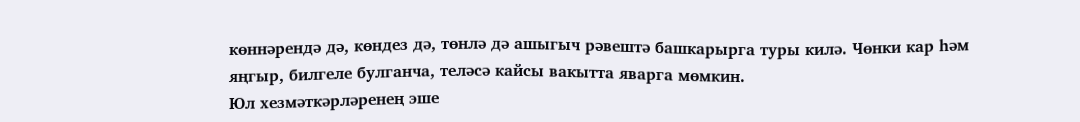көннәрендә дә, көндез дә, төнлә дә ашыгыч рәвештә башкарырга туры килә. Чөнки кар һәм яңгыр, билгеле булганча, теләсә кайсы вакытта яварга мөмкин.
Юл хезмәткәрләренең эше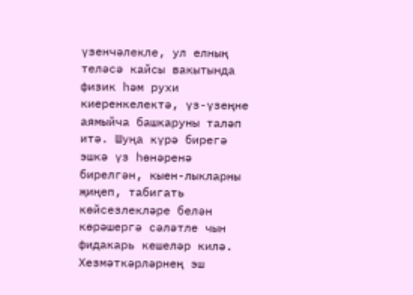үзенчәлекле, ул елның теләсә кайсы вакытында физик һәм рухи киеренкелектә, үз-үзеңне аямыйча башкаруны таләп итә. Шуңа күрә бирегә эшкә үз һөнәренә бирелгән, кыен-лыкларны җиңеп, табигать көйсезлекләре белән көрәшергә сәләтле чын фидакарь кешеләр килә.
Хезмәткәрләрнең эш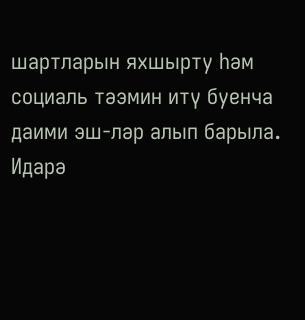шартларын яхшырту һәм социаль тәэмин итү буенча даими эш-ләр алып барыла. Идарә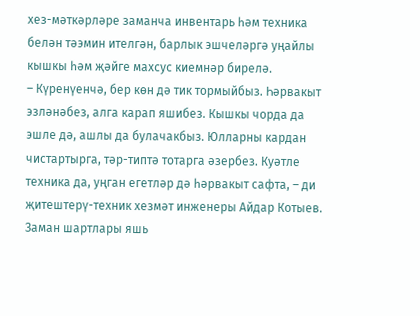хез-мәткәрләре заманча инвентарь һәм техника белән тәэмин ителгән, барлык эшчеләргә уңайлы кышкы һәм җәйге махсус киемнәр бирелә.
– Күренүенчә, бер көн дә тик тормыйбыз. Һәрвакыт эзләнәбез, алга карап яшибез. Кышкы чорда да эшле дә, ашлы да булачакбыз. Юлларны кардан чистартырга, тәр-типтә тотарга әзербез. Куәтле техника да, уңган егетләр дә һәрвакыт сафта, – ди җитештерү-техник хезмәт инженеры Айдар Котыев.
Заман шартлары яшь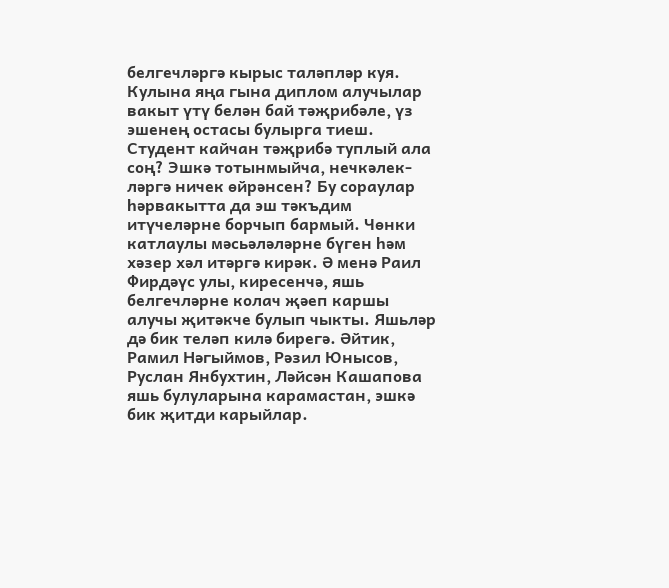белгечләргә кырыс таләпләр куя. Кулына яңа гына диплом алучылар вакыт үтү белән бай тәҗрибәле, үз эшенең остасы булырга тиеш. Студент кайчан тәҗрибә туплый ала соң? Эшкә тотынмыйча, нечкәлек-ләргә ничек өйрәнсен? Бу сораулар һәрвакытта да эш тәкъдим итүчеләрне борчып бармый. Чөнки катлаулы мәсьәләләрне бүген һәм хәзер хәл итәргә кирәк. Ә менә Раил Фирдәүс улы, киресенчә, яшь белгечләрне колач җәеп каршы алучы җитәкче булып чыкты. Яшьләр дә бик теләп килә бирегә. Әйтик, Рамил Нәгыймов, Рәзил Юнысов, Руслан Янбухтин, Ләйсән Кашапова яшь булуларына карамастан, эшкә бик җитди карыйлар.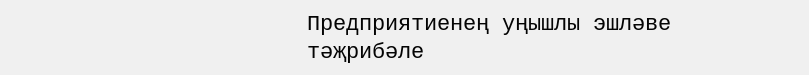Предприятиенең уңышлы эшләве тәҗрибәле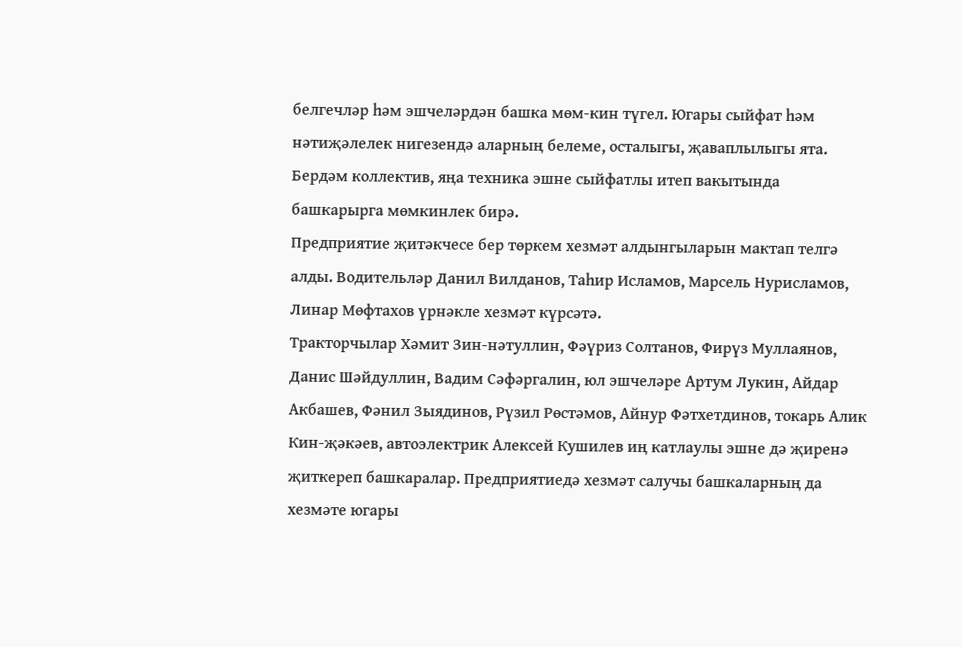белгечләр һәм эшчеләрдән башка мөм-кин түгел. Югары сыйфат һәм нәтиҗәлелек нигезендә аларның белеме, осталыгы, җаваплылыгы ята. Бердәм коллектив, яңа техника эшне сыйфатлы итеп вакытында башкарырга мөмкинлек бирә.
Предприятие җитәкчесе бер төркем хезмәт алдынгыларын мактап телгә алды. Водительләр Данил Вилданов, Таһир Исламов, Марсель Нурисламов, Линар Мөфтахов үрнәкле хезмәт күрсәтә.
Тракторчылар Хәмит Зин-нәтуллин, Фәүриз Солтанов, Фирүз Муллаянов, Данис Шәйдуллин, Вадим Сәфәргалин, юл эшчеләре Артум Лукин, Айдар Акбашев, Фәнил Зыядинов, Рүзил Рөстәмов, Айнур Фәтхетдинов, токарь Алик Кин-җәкәев, автоэлектрик Алексей Кушилев иң катлаулы эшне дә җиренә җиткереп башкаралар. Предприятиедә хезмәт салучы башкаларның да хезмәте югары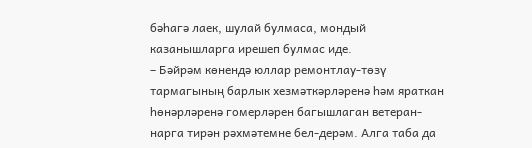бәһагә лаек, шулай булмаса, мондый казанышларга ирешеп булмас иде.
– Бәйрәм көнендә юллар ремонтлау-төзү тармагының барлык хезмәткәрләренә һәм яраткан һөнәрләренә гомерләрен багышлаган ветеран-нарга тирән рәхмәтемне бел-дерәм. Алга таба да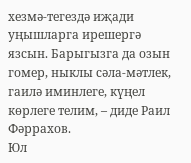хезмә-тегездә иҗади уңышларга ирешергә язсын. Барыгызга да озын гомер, ныклы сәла-мәтлек, гаилә иминлеге, күңел көрлеге телим, – диде Раил Фәррахов.
Юл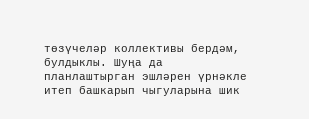төзүчеләр коллективы бердәм, булдыклы. Шуңа да планлаштырган эшләрен үрнәкле итеп башкарып чыгуларына шик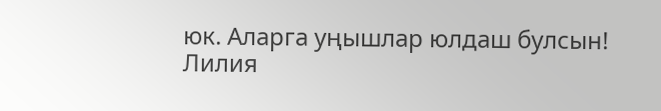юк. Аларга уңышлар юлдаш булсын!
Лилия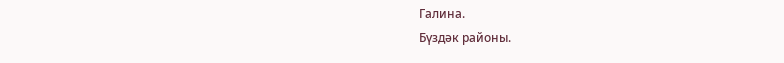Галина.
Бүздәк районы.